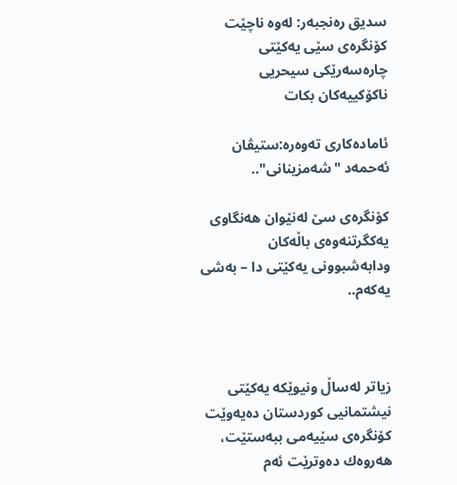سدیق ره‌نجبه‌ر: له‌وه‌ ناچێت كۆنگره‌ی سێی یه‌كێتی چاره‌سه‌رێكی سیحریی ناكۆكییه‌كان بكات

ئاماده‌كاری ته‌وه‌ره‌:ستیڤان ئه‌حمه‌د "شه‌مزینانی"..

كۆنگره‌ی سێ له‌نێوان هه‌نگاوی یه‌كگرتنه‌وه‌ی باڵه‌كان ودابه‌شبوونی یه‌كێتی دا – به‌شی یه‌كه‌م..



زیاتر له‌ساڵ ونیوێكه‌ یه‌كێتی نیشتمانیی كوردستان ده‌یه‌وێت كۆنگره‌ی سێیه‌می ببه‌ستێت، هه‌روه‌ك ده‌وترێت ئه‌م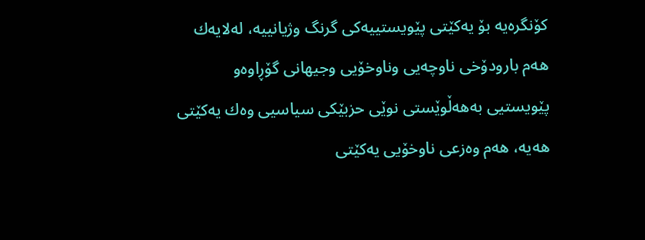كۆنگره‌یه‌ بۆ یه‌كێتی پێویستییه‌كی گرنگ وژیانییه‌، له‌لایه‌ك هه‌م بارودۆخی ناوچه‌یی وناوخۆیی وجیهانی گۆڕاوه‌و پێویستیی به‌هه‌ڵوێستی نوێی حزبێكی سیاسیی وه‌ك یه‌كێتی هه‌یه‌، هه‌م وه‌زعی ناوخۆیی یه‌كێتی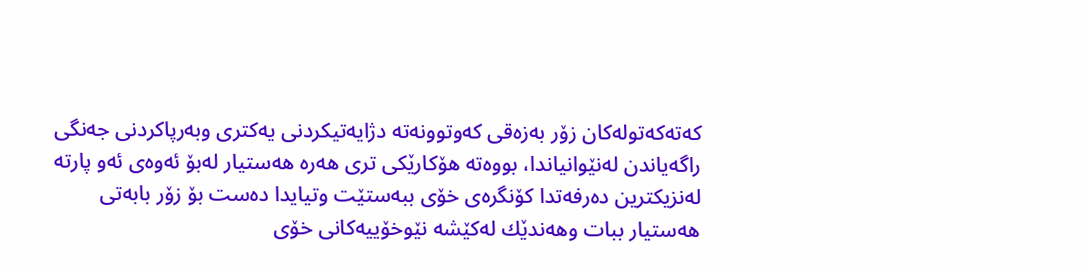كه‌ته‌كه‌توله‌كان زۆر به‌زه‌قی كه‌وتوونه‌ته‌ دژایه‌تیكردنی یه‌كتری وبه‌رپاكردنی جه‌نگی راگه‌یاندن له‌نێوانیاندا، بووه‌ته‌ هۆكارێكی تری هه‌ره‌ هه‌ستیار له‌بۆ ئه‌وه‌ی ئه‌و پارته‌ له‌نزیكترین ده‌رفه‌تدا كۆنگره‌ی خۆی ببه‌ستێت وتیایدا ده‌ست بۆ زۆر بابه‌تی هه‌ستیار ببات وهه‌ندێك له‌كێشه‌ نێوخۆییه‌كانی خۆی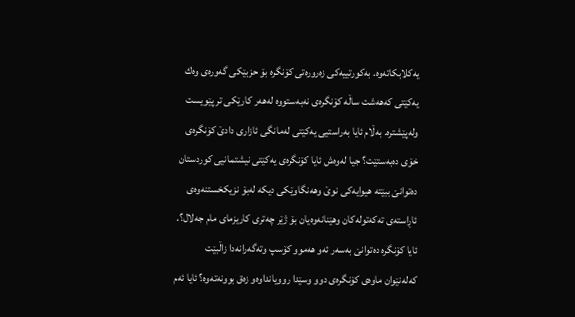یه‌كلابكاته‌وه‌. به‌كورتییه‌كی زه‌روره‌تی كۆنگره‌ بۆ حزبێكی گه‌وره‌ی وه‌ك یه‌كێتی كه‌هه‌شت ساڵه‌ كۆنگره‌ی نه‌به‌ستووه‌ له‌هه‌ر كارێكی تر پێویست وله‌پێشتره‌. به‌ڵام ئایا به‌راستیی یه‌كێتی له‌مانگی ئازاری دادێ كۆنگره‌ی خۆی ده‌به‌ستێت؟ جیا له‌وه‌ش ئایا كۆنگره‌ی یه‌كێتی نیشتمانیی كوردستان ده‌توانێ ببێته‌ هیوایه‌كی نوێ وهه‌نگاوێكی دیكه‌ له‌بۆ نزیكخستنه‌وه‌ی ئاڕاسته‌ی ته‌كه‌توله‌كان وهێنانه‌وه‌یان بۆ ژێر چه‌تری كاریزمای مام جه‌لال؟. ئایا كۆنگره‌ ده‌توانێ به‌سه‌ر ئه‌و هه‌موو كۆسپ وته‌گه‌رانه‌دا زاڵبێت كه‌له‌نێوان ماوه‌ی كۆنگره‌ی دوو وسێدا روویانداوه‌و زه‌ق بوونه‌ته‌وه‌؟ ئایا ئه‌م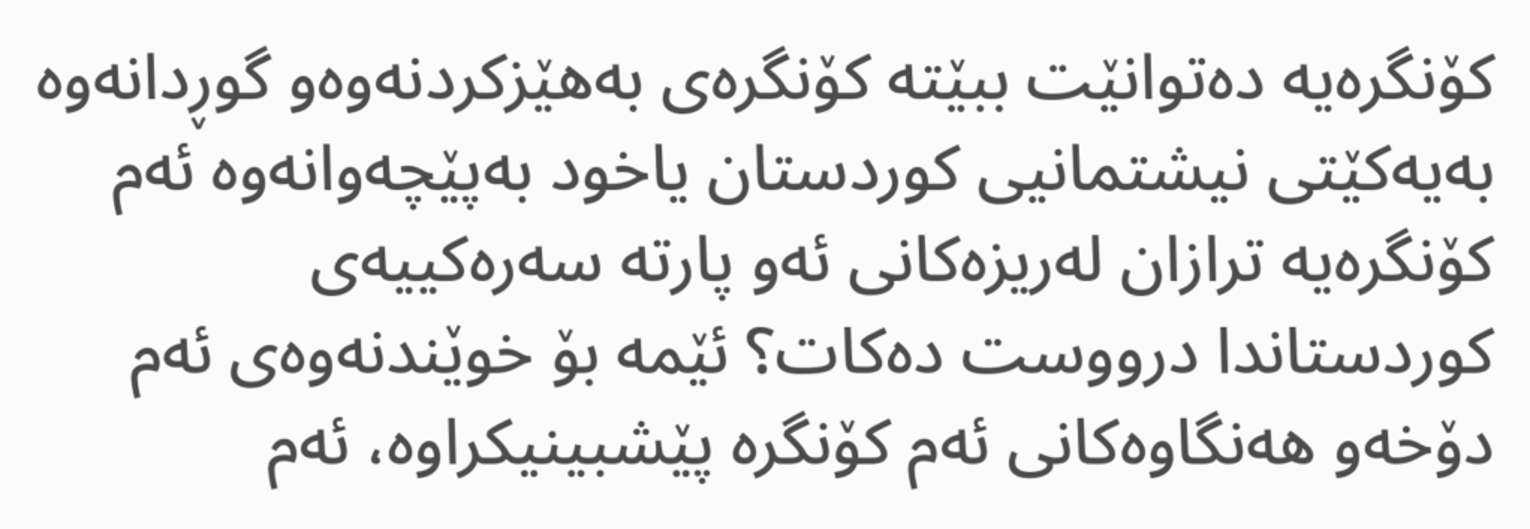كۆنگره‌یه‌ ده‌توانێت ببێته‌ كۆنگره‌ی به‌هێزكردنه‌وه‌و گوڕدانه‌وه‌ به‌یه‌كێتی نیشتمانیی كوردستان یاخود به‌پێچه‌وانه‌وه‌ ئه‌م كۆنگره‌یه‌ ترازان له‌ریزه‌كانی ئه‌و پارته‌ سه‌ره‌كییه‌ی كوردستاندا درووست ده‌كات؟ ئێمه‌ بۆ خوێندنه‌وه‌ی ئه‌م دۆخه‌و هه‌نگاوه‌كانی ئه‌م كۆنگره‌ پێشبینیكراوه‌، ئه‌م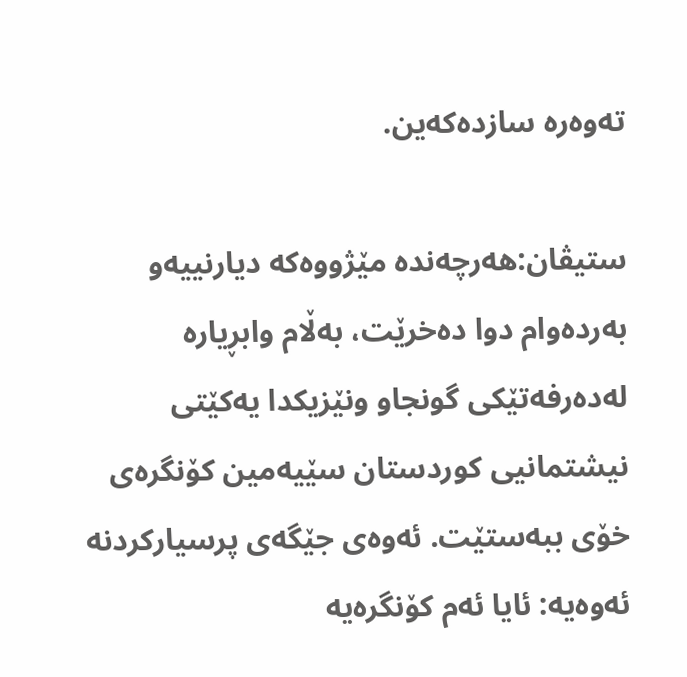ته‌وه‌ره‌ سازده‌كه‌ین.

ستیڤان:هه‌رچه‌نده‌ مێژووه‌كه‌ دیارنییه‌و به‌رده‌وام دوا ده‌خرێت، به‌ڵام وابڕیاره‌ له‌ده‌رفه‌تێكی گونجاو ونێزیكدا یه‌كێتی نیشتمانیی كوردستان سێیه‌مین كۆنگره‌ی خۆی ببه‌ستێت. ئه‌وه‌ی جێگه‌ی پرسیاركردنه‌ ئه‌وه‌یه‌: ئایا ئه‌م كۆنگره‌یه‌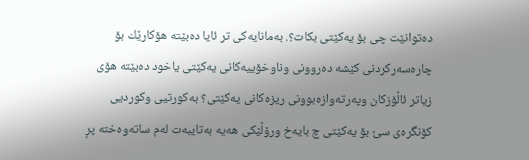ده‌توانێت چی بۆ یه‌كێتی بكات؟. به‌مانایه‌كی تر ئایا ده‌بێته‌ هۆكارێك بۆ چاره‌سه‌ركردنی كێشه‌ ده‌روونی وناوخۆییه‌كانی یه‌كێتی یاخود ده‌بێته‌ هۆی زیاتر ئاڵۆزكان وپه‌رته‌وازه‌بوونی ریزه‌كانی یه‌كێتی؟ به‌كورتیی وكوردیی كۆنگره‌ی سێ بۆ یه‌كێتی چ بایه‌خ ورۆڵێكی هه‌یه‌ به‌تایبه‌ت له‌م ساته‌وه‌خته‌ پڕ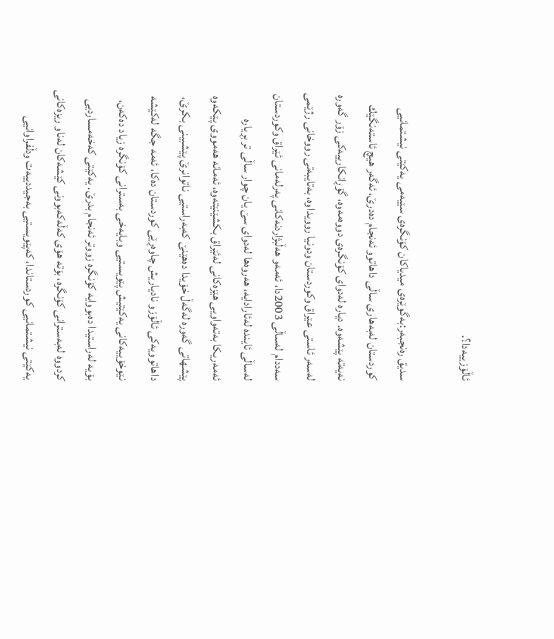ئاڵۆزییه‌دا؟.

سدیق ره‌نجبه‌ر:به‌گوێره‌ی میدیاكان كۆنگره‌ی سێیه‌می یه‌كێتی نیشتمانیی كوردستان له‌به‌هاری ساڵی داهاتوو ئه‌نجام ده‌درێ، ئه‌گه‌ر هیچ ئاسته‌نگێك نه‌یه‌ته‌ پێشه‌وه‌. دیاره‌ له‌دوای كۆنگره‌ی دووه‌مه‌وه‌، گۆڕانكارییه‌كی زۆر گه‌وره‌ له‌سه‌ر ئاستی عێراق وكوردستان ودونیا روویداوه‌، به‌تایبه‌تی رووخانی رژێمی سه‌ددام له‌ساڵی 2003دا، ئه‌مه‌و هه‌ڵبژاردنه‌كانی په‌رله‌مانی ئێراق وكوردستان له‌ساڵی ئاینده‌ له‌ئارادایه‌، هه‌روه‌ها له‌دوای سێ یان چوار ساڵی تر بڕیاره‌ ئه‌مه‌ریكا به‌ته‌واویی هێزه‌كانی له‌ئێراق بكشێنێته‌وه‌، ئه‌مانه‌ هه‌مووی پێكه‌وه‌ پێشهاتی گه‌وره‌ له‌گه‌ڵ خۆیدا ده‌هێنێ كه‌به‌راستیی ناتوانرێ پێشبینی بكرێ، داهاتوویه‌كی ئاڵۆزو نادیاریش چاوه‌ڕێی كوردستان ده‌كا، ئه‌مه‌ جگه‌ له‌كێشه‌ نێوخۆییه‌كانی یه‌كێتیش پێویستیی وبایه‌خی به‌سترانی كۆنگره‌ زیاد ده‌كه‌ن، بۆیه‌ له‌راستیدا ده‌بووایه‌ كۆنگره‌ زووتر ئه‌نجام بدرێ. یه‌كێتی كه‌خه‌مساردیی كردووه‌ له‌به‌سترانی كۆنگره‌، بۆته‌ هۆی كه‌ڵه‌كه‌بوونی كێشه‌كان له‌ناو ریزه‌كانی یه‌كێتی نیشتمانیی كوردستاندا، كه‌پێویستیی به‌جیددییه‌ت ودڵفراوانیی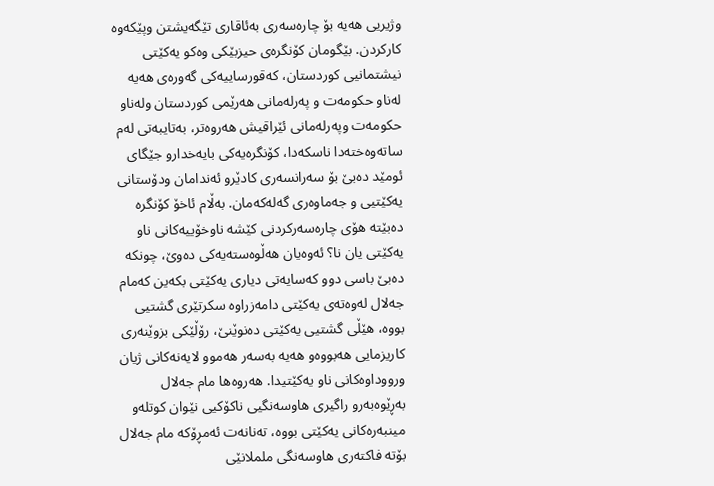وژیریی هه‌یه‌ بۆ چاره‌سه‌ری به‌ئاقاری تێگه‌یشتن وپێكه‌وه‌ كاركردن. بێگومان كۆنگره‌ی حیزبێكی وه‌كو یه‌كێتی نیشتمانیی كوردستان، كه‌قورساییه‌كی گه‌وره‌ی هه‌یه‌ له‌ناو حكومه‌ت و په‌رله‌مانی هه‌رێمی كوردستان وله‌ناو حكومه‌ت وپه‌رله‌مانی ئێراقیش هه‌روه‌تر، به‌تایبه‌تی له‌م ساته‌وه‌خته‌دا ناسكه‌دا، كۆنگره‌یه‌كی بایه‌خدارو جێگای ئومێد ده‌بێ بۆ سه‌رانسه‌ری كادێرو ئه‌ندامان ودۆستانی یه‌كێتیی و جه‌ماوه‌ری گه‌له‌كه‌مان. به‌ڵام ئاخۆ كۆنگره‌ ده‌بێته‌ هۆی چاره‌سه‌ركردنی كێشه‌ ناوخۆییه‌كانی ناو یه‌كێتی یان نا؟ ئه‌وه‌یان هه‌ڵوه‌سته‌یه‌كی ده‌وێ، چونكه‌ ده‌بێ باسی دوو كه‌سایه‌تی دیاری یه‌كێتی بكه‌ین كه‌مام جه‌لال له‌وه‌ته‌ی یه‌كێتی دامه‌زراوه‌ سكرتێری گشتیی بووه‌، هێڵی گشتیی یه‌كێتی ده‌نوێنێ، رۆڵێكی بزوێنه‌ری كاریزمایی هه‌بووه‌و هه‌یه‌ به‌سه‌ر هه‌موو لایه‌نه‌كانی ژیان ورووداوه‌كانی ناو یه‌كێتیدا. هه‌روه‌ها مام جه‌لال به‌ڕێوه‌به‌رو راگیری هاوسه‌نگیی ناكۆكیی نێوان كوتله‌و مینبه‌ره‌كانی یه‌كێتی بووه‌، ته‌نانه‌ت ئه‌مڕۆكه‌ مام جه‌لال بۆته‌ فاكته‌ری هاوسه‌نگی ململانێی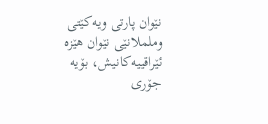نێوان پارتی ویه‌كێتی وململانێی نێوان هێزه‌ ئێراقییه‌كانیش، بۆیه‌ جۆری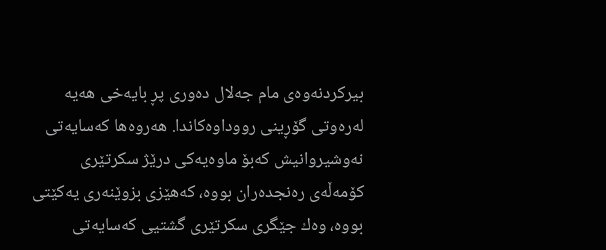بیركردنه‌وه‌ی مام جه‌لال ده‌وری پڕ بایه‌خی هه‌یه‌ له‌ره‌وتی گۆڕینی رووداوه‌كاندا. هه‌روه‌ها كه‌سایه‌تی نه‌وشیروانیش كه‌بۆ ماوه‌یه‌كی درێژ سكرتێری كۆمه‌ڵه‌ی ره‌نجده‌ران بووه‌، كه‌هێزی بزوێنه‌ری یه‌كێتی بووه‌، وه‌ك جێگری سكرتێری گشتیی كه‌سایه‌تی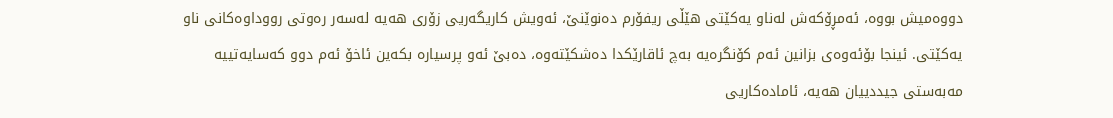دووه‌میش بووه‌، ئه‌مڕۆكه‌ش له‌ناو یه‌كێتی هێڵی ریفۆرم ده‌نوێنێ، ئه‌ویش كاریگه‌ریی زۆری هه‌یه‌ له‌سه‌ر ره‌وتی رووداوه‌كانی ناو یه‌كێتی. ئینجا بۆئه‌وه‌ی بزانین ئه‌م كۆنگره‌یه‌ به‌چ ئاقارێكدا ده‌شكێته‌وه‌، ده‌بێ ئه‌و پرسیاره‌ بكه‌ین ئاخۆ ئه‌م دوو كه‌سایه‌تییه‌ مه‌به‌ستی جیددییان هه‌یه‌، ئاماده‌كاریی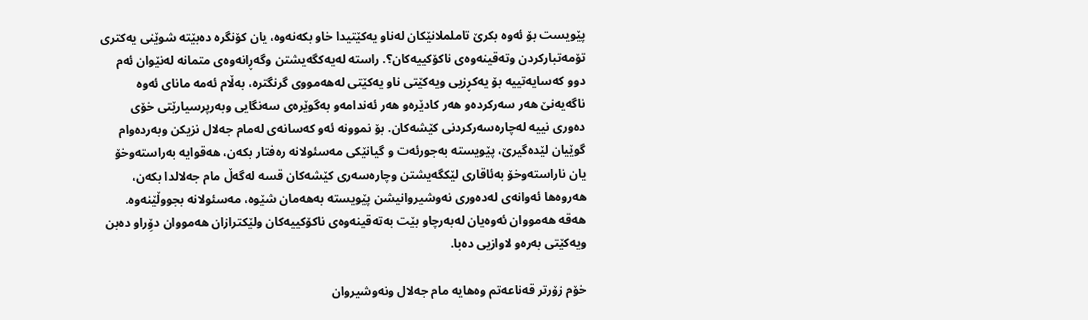پێویست بۆ ئه‌وه‌ بكرێ تاململانێكان له‌ناو یه‌كێتیدا خاو بكه‌نه‌وه‌، یان كۆنگره‌ ده‌بێته‌ شوێنی یه‌كتری تۆمه‌تباركردن وته‌قینه‌وه‌ی ناكۆكییه‌كان؟. راسته‌ له‌یه‌كگه‌یشتن وگه‌ڕانه‌وه‌ی متمانه‌ له‌نێوان ئه‌م دوو كه‌سایه‌تییه‌ بۆ یه‌كڕزیی ویه‌كێتی ناو یه‌كێتی له‌هه‌مووی گرنگتره‌، به‌ڵام ئه‌مه‌ مانای ئه‌وه‌ ناگه‌یه‌نێ هه‌ر سه‌ركرده‌و هه‌ر كادێره‌و هه‌ر ئه‌ندامه‌و به‌گوێره‌ی سه‌نگایی وبه‌رپرسیارێتی خۆی ده‌وری نییه‌ له‌چاره‌سه‌ركردنی كێشه‌كان. بۆ نموونه‌ ئه‌و كه‌سانه‌ی له‌مام جه‌لال نزیكن وبه‌رده‌وام گوێیان لێده‌گیرێ، پێویسته‌ به‌جورئه‌ت و گیانێكی مه‌سئولانه‌ ره‌فتار بكه‌ن، هه‌قوایه‌ به‌راسته‌وخۆ یان ناراسته‌وخۆ به‌ئاقاری لێكگه‌یشتن وچاره‌سه‌ری كێشه‌كان قسه‌ له‌گه‌ڵ مام جه‌لالدا بكه‌ن، هه‌روه‌ها ئه‌وانه‌ی له‌ده‌وری نه‌وشیروانیشن پێویسته‌ به‌هه‌مان شێوه‌، مه‌سئولانه‌ بجووڵێنه‌وه‌. هه‌قه‌ هه‌مووان ئه‌وه‌یان له‌به‌رچاو بێت به‌ته‌قینه‌وه‌ی ناكۆكییه‌كان ولێكترازان هه‌مووان دۆِراو ده‌بن ویه‌كێتی به‌ره‌و لاوازیی ده‌با.

خۆم زۆرتر قه‌ناعه‌تم وه‌هایه‌ مام جه‌لال ونه‌وشیروان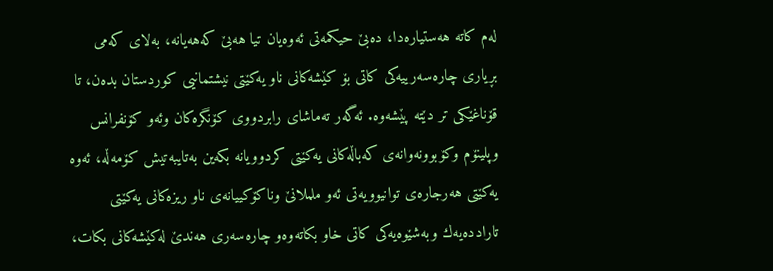له‌م كاته‌ هه‌ستیاره‌دا، ده‌بێ حیكمه‌تی ئه‌وه‌یان تیا هه‌بێ كه‌هه‌یانه‌، به‌لای كه‌می بڕیاری چاره‌سه‌رییه‌كی كاتی بۆ كێشه‌كانی ناو یه‌كێتی نیشتمانیی كوردستان بده‌ن، تا قۆناغێكی تر دێته‌ پێشه‌وه‌. ئه‌گه‌ر ته‌ماشای رابردووی كۆنگره‌كان وئه‌و كۆنفرانس وپلینۆم وكۆبوونه‌وانه‌ی كه‌باڵه‌كانی یه‌كێتی كردوویانه‌ بكه‌ین به‌تایبه‌تیش كۆمه‌ڵه‌، ئه‌وه‌ یه‌كێتی هه‌رجاره‌ی توانیوویه‌تی ئه‌و ململانێ وناكۆكییانه‌ی ناو ریزه‌كانی یه‌كێتی تارادده‌یه‌ك وبه‌شێوه‌یه‌كی كاتی خاو بكاته‌وه‌و چاره‌سه‌ری هه‌ندێ له‌كێشه‌كانی بكات،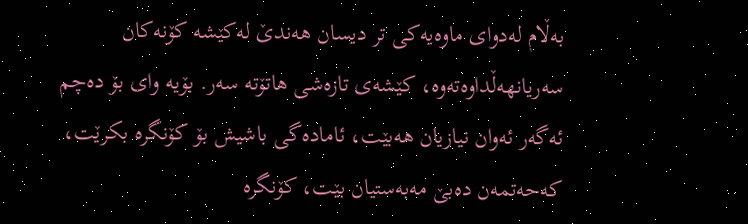به‌ڵام له‌دوای ماوه‌یه‌كی تر دیسان هه‌ندێ له‌كێشه‌ كۆنه‌كان سه‌ریانهه‌ڵداوه‌ته‌وه‌، كێشه‌ی تازه‌شی هاتۆته‌ سه‌ر. بۆیه‌ وای بۆ ده‌چم ئه‌گه‌ر ئه‌وان نیازیان هه‌بێت، ئاماده‌گی باشیش بۆ كۆنگره‌ بكرێت، كه‌حه‌تمه‌ن ده‌بێ مه‌به‌ستیان بێت، كۆنگره‌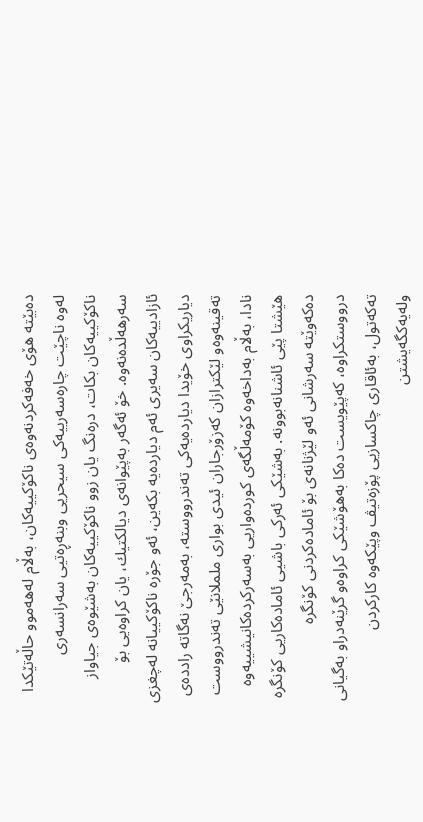ده‌بێته‌ هۆی خه‌فه‌كردنه‌وه‌ی ناكۆكییه‌كان، به‌ڵام له‌هه‌موو حاڵه‌تێكدا له‌وه‌ ناچێت چاره‌سه‌رییه‌كی سیحریی وبنه‌ڕه‌تیی سه‌رانسه‌ری ناكۆكییه‌كان بكات، دره‌نگ یان زوو ناكۆكییه‌كان به‌شێوه‌ی جیاواز سه‌رهه‌ڵده‌نه‌وه‌. خۆ ئه‌گه‌ر به‌پێوانه‌ی دیالكتیك، یان كراوه‌یی بۆ ئازادییه‌كان سه‌یری ئه‌م دیارده‌یه‌ بكه‌ین، ئه‌و جۆره‌ ناكۆكییانه‌ له‌چغزی دیاریكراوی خۆیدا دیارده‌یه‌كی ته‌ندرووسته‌، به‌مه‌رجێ نه‌گاته‌ رادده‌ی ته‌قینه‌وه‌و لێكترازان كه‌زۆرجاران ئیدی بواری ململانێی ته‌ندرووست نادا، به‌ڵام به‌داخه‌وه‌ كۆمه‌ڵگه‌ی كورده‌واریی به‌سه‌ركرده‌كانیشییه‌وه‌ هێشتا پێی ئاشنانه‌بوونه‌. به‌شێكی ئه‌ركی باشیی ئاماده‌كاریی كۆنگره‌ ده‌كه‌وێته‌ سه‌رشانی ئه‌و لێژنانه‌ی بۆ ئاماده‌كردنی كۆنگره‌ درووستكراوه‌، كه‌پێویست ده‌كا به‌هۆشێكی كراوه‌و گرێنه‌دراو به‌گیانی ته‌كه‌تول، به‌ئاقاری چاكسازیی پۆزه‌تیڤ وپێكه‌وه‌ كاركردن وله‌یه‌كگه‌یشتن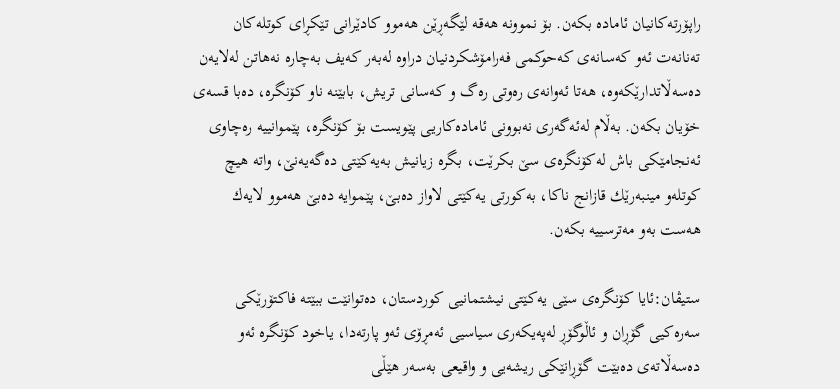راپۆرته‌كانیان ئاماده‌ بكه‌ن. بۆ نموونه‌ هه‌قه‌ لێگه‌ڕێن هه‌موو كادێرانی تێكڕای كوتله‌كان ته‌نانه‌ت ئه‌و كه‌سانه‌ی كه‌حوكمی فه‌رامۆشكردنیان دراوه‌ له‌به‌ر كه‌یف به‌چاره‌ نه‌هاتن له‌لایه‌ن ده‌سه‌ڵاتدارێكه‌وه‌، هه‌تا ئه‌وانه‌ی ره‌وتی ره‌گ و كه‌سانی تریش، بابێنه‌ ناو كۆنگره‌، ده‌با قسه‌ی خۆیان بكه‌ن. به‌ڵام له‌ئه‌گه‌ری نه‌بوونی ئاماده‌كاریی پێویست بۆ كۆنگره‌، پێموانییه‌ ره‌چاوی ئه‌نجامێكی باش له‌كۆنگره‌ی سێ بكرێت، بگره‌ زیانیش به‌یه‌كێتی ده‌گه‌یه‌نێ، واته‌ هیچ كوتله‌و مینبه‌رێك قازانج ناكا، به‌كورتی یه‌كێتی لاواز ده‌بێ، پێموایه‌ ده‌بێ هه‌موو لایه‌ك هه‌ست به‌و مه‌ترسییه‌ بكه‌ن.

ستیڤان:ئایا كۆنگره‌ی سێی یه‌كێتی نیشتمانیی كوردستان، ده‌توانێت ببێته‌ فاكتۆرێكی سه‌ره‌كیی گۆڕان و ئاڵوگۆڕ له‌په‌یكه‌ری سیاسیی ئه‌مڕۆی ئه‌و پارته‌دا، یاخود كۆنگره‌ ئه‌و ده‌سه‌ڵاته‌ی ده‌بێت گۆڕانێكی ریشه‌یی و واقیعی به‌سه‌ر هێڵی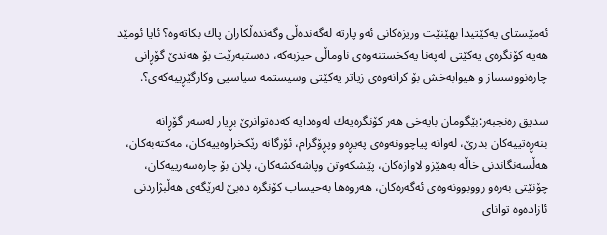ئه‌مێستای یه‌كێتیدا بهێنێت وریزه‌كانی ئه‌و پارته‌ له‌گه‌نده‌ڵی وگه‌نده‌ڵكاران پاك بكاته‌وه‌؟ ئایا ئومێد هه‌یه‌ كۆنگره‌ی یه‌كێتی له‌په‌نا یه‌كخستنه‌وه‌ی ناوماڵی حیزبه‌كه‌، ده‌ستبه‌رێت بۆ هه‌ندێ گۆڕانی چاره‌نووسساز و هیوابه‌خش بۆ كرانه‌وه‌ی زیاتر یه‌كێتی وسیستمه‌ سیاسیی وكارگێڕییه‌كه‌ی؟.

سدیق ره‌نجبه‌ر:بێگومان بایه‌خی هه‌ر كۆنگره‌یه‌ك له‌وه‌دایه‌ كه‌ده‌توانرێ بڕیار له‌سه‌ر گۆڕانه‌ بنه‌ڕه‌تییه‌كان بدرێ، له‌وانه‌ پیاچوونه‌وه‌ی په‌یڕه‌و وپڕۆگرام، ئۆرگانه‌ رێكخراوه‌ییه‌كان، مه‌كته‌به‌كان، هه‌ڵسه‌نگاندنی خاڵه‌ به‌هێزو لاوازه‌كان، پێشكه‌وتن وپاشه‌كشه‌كان، پلان بۆ چاره‌سه‌رییه‌كان، چۆنێتی به‌ره‌و رووبوونه‌وه‌ی ئه‌گه‌ره‌كان، هه‌روه‌ها به‌حیساب كۆنگره‌ ده‌بێ له‌رێگه‌ی هه‌ڵبژاردنی ئازاده‌وه‌ توانای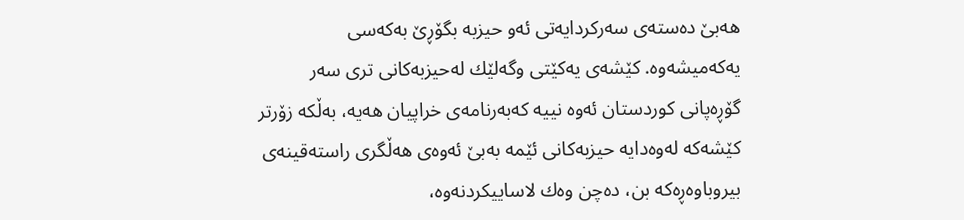هه‌بێ ده‌سته‌ی سه‌ركردایه‌تی ئه‌و حیزبه‌ بگۆڕێ به‌كه‌سی یه‌كه‌میشه‌وه‌. كێشه‌ی یه‌كێتی وگه‌لێك له‌حیزبه‌كانی تری سه‌ر گۆڕه‌پانی كوردستان ئه‌وه‌ نییه‌ كه‌به‌رنامه‌ی خراپیان هه‌یه‌، به‌ڵكه‌ زۆرتر كێشه‌كه‌ له‌وه‌دایه‌ حیزبه‌كانی ئێمه‌ به‌بێ ئه‌وه‌ی هه‌ڵگری راسته‌قینه‌ی بیروباوه‌ڕه‌كه‌ بن، ده‌چن وه‌ك لاساییكردنه‌وه‌،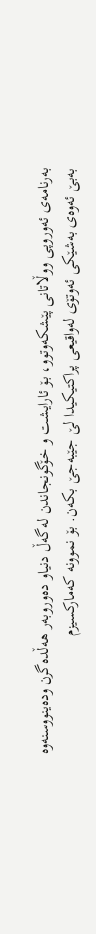به‌رنامه‌ی ئه‌وروپی ووڵاتانی پێشكه‌وتوو، بۆ ئارایشت و خۆگونجاندن له‌گه‌ڵ دنیاو ده‌وروبه‌ر هه‌ڵده‌گرن وده‌ینووسنه‌وه‌ به‌بێ ئه‌وه‌ی به‌شێكی ئه‌وتۆی له‌واقیعی پراكتیكیدا لێ جێبه‌جێ بكه‌ن. بۆ نموونه‌ كه‌ماركسیزم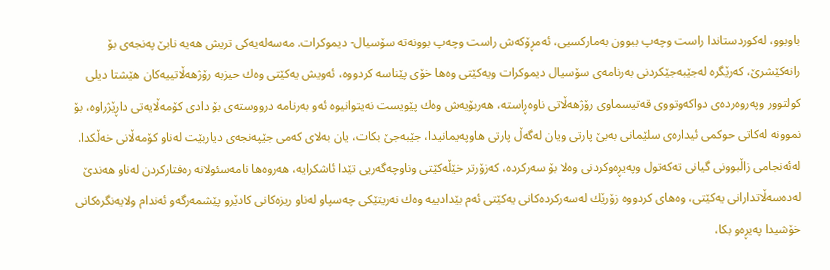باوبوو، له‌كوردستاندا راست وچه‌پ ببوون به‌ماركسیی، ئه‌مڕۆكه‌ش راست وچه‌پ بوونه‌ته‌ سۆسیال- دیموكرات. مه‌سه‌له‌یه‌كی تریش هه‌یه‌ نابێ په‌نجه‌ی بۆ رانه‌كێشرێ، كه‌رێگره‌ له‌جێبه‌جێكردنی به‌رنامه‌ی سۆسیال دیموكرات ویه‌كێتی وه‌ها خۆی پێناسه‌ كردووه‌، ئه‌ویش یه‌كێتی وه‌ك حیزبه‌ رۆژهه‌ڵاتییه‌كان هێشتا دیلی كولتوور وپه‌روه‌رده‌ی دواكه‌وتووی قه‌تیسماوی رۆژهه‌ڵاتی ناوه‌ڕاسته‌، هه‌ربۆیه‌ش وه‌ك پێویست نه‌یتوانیوه‌ ئه‌و به‌رنامه‌ درووسته‌ی بۆ دادی كۆمه‌ڵایه‌تی داڕێژراوه‌، بۆ نموونه‌ له‌كاتی حوكمی ئیداره‌ی سلێمانی به‌بێ پارتی ویان له‌گه‌ڵ پارتی هاوپه‌یمانیدا، جێبه‌جێ بكات، یان به‌لای كه‌می جێپه‌نجه‌ی دیاربێت له‌ناو كۆمه‌ڵانی خه‌ڵكدا. له‌ئه‌نجامی زاڵبوونی گیانی ته‌كه‌تول وپه‌یڕه‌وكردنی وه‌لا بۆ سه‌ركرده‌، كه‌زۆرتر خێڵه‌كێتی وناوچه‌گه‌ریی تێدا ئاشكرایه‌، هه‌روه‌ها نامه‌سئولانه‌ ره‌فتاركردن له‌ناو هه‌ندێ له‌ده‌سه‌ڵاتدارانی یه‌كێتی، وه‌های كردووه‌ زۆرێك له‌سه‌ركرده‌كانی یه‌كێتی ئه‌م بێدادییه‌ وه‌ك نه‌ریتێكی چه‌سپاو له‌ناو ریزه‌كانی كادێرو پێشمه‌رگه‌و ئه‌ندام ولایه‌نگره‌كانی خۆشیدا په‌یڕه‌و بكا،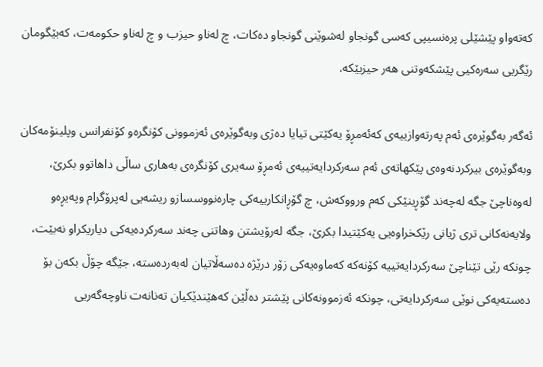كه‌ته‌واو پێشێلی پره‌نسیپی كه‌سی گونجاو له‌شوێنی گونجاو ده‌كات، چ له‌ناو حیزب و چ له‌ناو حكومه‌ت، كه‌بێگومان رێگریی سه‌ره‌كیی پێشكه‌وتنی هه‌ر حیزبێكه‌.

ئه‌گه‌ر به‌گوێره‌ی ئه‌م په‌رته‌وازییه‌ی كه‌ئه‌مڕۆ یه‌كێتی تیایا ده‌ژی وبه‌گوێره‌ی ئه‌زموونی كۆنگره‌و كۆنفرانس وپلینۆمه‌كان وبه‌گوێره‌ی بیركردنه‌وه‌ی پێكهاته‌ی ئه‌م سه‌ركردایه‌تییه‌ی ئه‌مڕۆ سه‌یری كۆنگره‌ی به‌هاری ساڵی داهاتوو بكرێ، له‌وه‌ناچێ جگه‌ له‌چه‌ند گۆڕینێكی كه‌م ورووكه‌ش، چ گۆڕانكارییه‌كی چاره‌نووسسازو ریشه‌یی له‌پرۆگرام وپه‌یڕه‌و ولایه‌نه‌كانی تری ژیانی رێكخراوه‌یی یه‌كێتیدا بكرێ، جگه‌ له‌رۆیشتن وهاتنی چه‌ند سه‌ركرده‌یه‌كی دیاریكراو نه‌بێت، چونكه‌ رێی تێناچێ سه‌ركردایه‌تییه‌ كۆنه‌كه‌ كه‌ماوه‌یه‌كی زۆر درێژه‌ ده‌سه‌ڵاتیان له‌به‌رده‌سته‌، جێگه‌ چۆڵ بكه‌ن بۆ ده‌سته‌یه‌كی نوێی سه‌ركردایه‌تی، چونكه‌ ئه‌زموونه‌كانی پێشتر ده‌ڵێن كه‌هێندێكیان ته‌نانه‌ت ناوچه‌گه‌ریی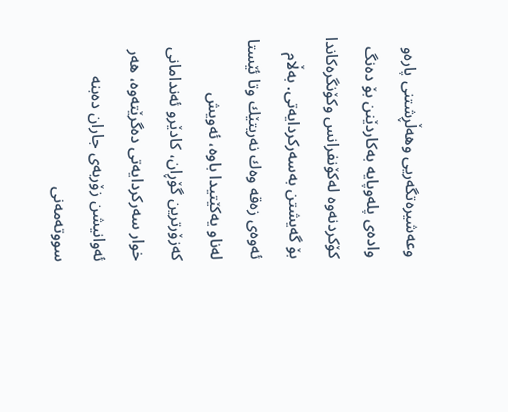وعه‌شیره‌تگه‌ریی وهه‌ڵڕشتنی پاره‌و واده‌ی پله‌وپایه‌ به‌كاردێنن بۆ ده‌نگ كۆكردنه‌وه‌ له‌كۆنفرانس وكۆنگره‌كاندا بۆ گه‌یشتن به‌سه‌ركردایه‌تی. به‌ڵام ئه‌وه‌ی زه‌قه‌ وه‌ك نه‌ریتێك وتا ئێستا له‌ناو یه‌كێتیدا باوه‌، ئه‌ویش كه‌زۆرترین گۆڕان، كادێرو ئه‌ندامانی خوار سه‌ركردایه‌تی ده‌گرێته‌وه‌، هه‌ر ئه‌وانیشن زۆربه‌ی جاران ده‌بنه‌ سووته‌مه‌نی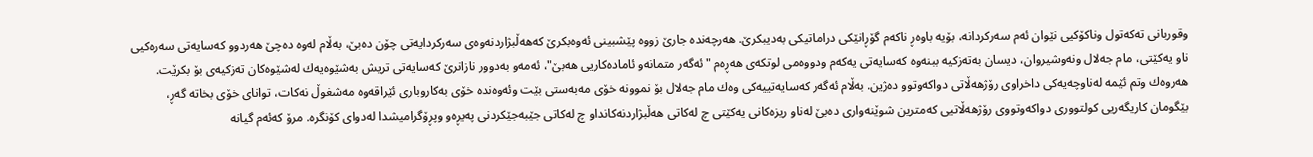وقوربانی ته‌كه‌تول وناكۆكیی نێوان ئه‌م سه‌ركردانه‌، بۆیه‌ باوه‌ڕ ناكه‌م گۆڕانێكی دراماتیكی به‌دیبكرێ. هه‌رچه‌نده‌ جارێ زووه‌ پێشبینی ئه‌وه‌بكرێ كه‌هه‌ڵبژاردنه‌وه‌ی سه‌ركردایه‌تی چۆن ده‌بێ، به‌ڵام له‌وه‌ ده‌چێ هه‌ردوو كه‌سایه‌تی سه‌ره‌كیی ناو یه‌كێتی، مام جه‌لال ونه‌وشیروان، دیسان به‌ته‌زكیه‌ ببنه‌وه‌ كه‌سایه‌تی یه‌كه‌م ودووه‌می لوتكه‌ی هه‌ڕه‌م "ئه‌گه‌ر متمانه‌و ئاماده‌كاریی هه‌بێ"، ئه‌مه‌و به‌دوور نازانرێ كه‌سایه‌تی تریش به‌شێوه‌یه‌ك له‌شێوه‌كان ته‌زكیه‌ی بۆ بكرێت. هه‌روه‌ك وتم ئێمه‌ له‌ناوچه‌یه‌كی داخراوی رۆژهه‌ڵاتی دواكه‌وتوو ده‌ژین. به‌ڵام ئه‌گه‌ر كه‌سایه‌تییه‌كی وه‌ك مام جه‌لال بۆ نموونه‌ خۆی مه‌به‌ستی بێت وئه‌وه‌نده‌ خۆی به‌كاروباری ئێراقه‌وه‌ مه‌شغوڵ نه‌كات، توانای خۆی بخاته‌ گه‌ڕ، بێگومان كاریگه‌ریی كولتووری دواكه‌وتووی رۆژهه‌ڵاتیی كه‌مترین شوێنه‌واری ده‌بێ له‌ناو ریزه‌كانی یه‌كێتی چ له‌كاتی هه‌ڵبژاردنه‌كانداو چ له‌كاتی جێبه‌جێكردنی په‌یڕه‌و وپڕۆگرامیشدا له‌دوای كۆنگره‌. مرۆ كه‌ئه‌م گیانه‌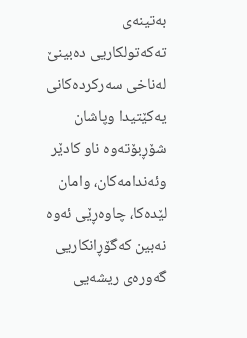به‌تینه‌ی ته‌كه‌تولكاریی ده‌بینێ له‌ناخی سه‌ركرده‌كانی یه‌كێتیدا وپاشان شۆڕبۆته‌وه‌ ناو كادێر وئه‌ندامه‌كان، وامان لێده‌كا، چاوه‌ڕێی ئه‌وه‌ نه‌بین كه‌گۆڕانكاریی گه‌وره‌ی ریشه‌یی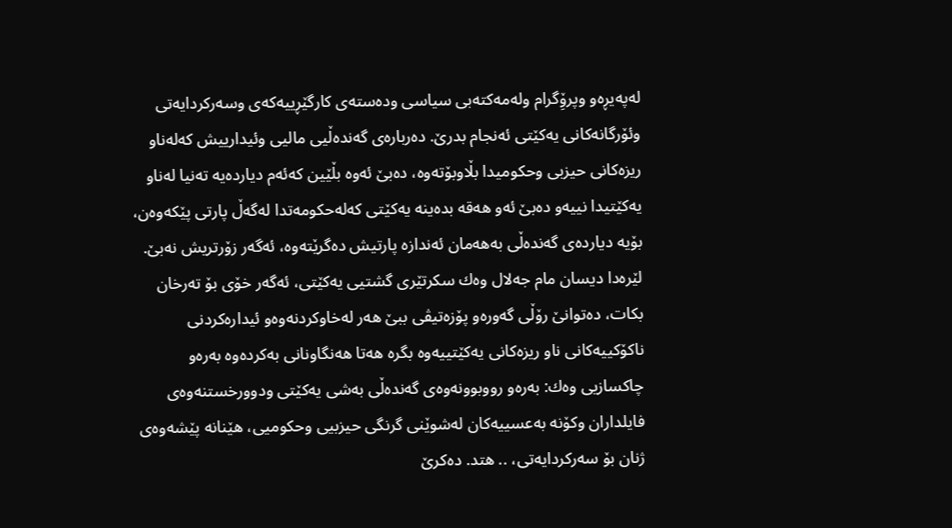له‌په‌یڕه‌و وپرۆِگرام وله‌مه‌كته‌بی سیاسی وده‌سته‌ی كارگێڕییه‌كه‌ی وسه‌ركردایه‌تی وئۆرگانه‌كانی یه‌كێتی ئه‌نجام بدرێ. ده‌رباره‌ی گه‌نده‌ڵیی مالیی وئیدارییش كه‌له‌ناو ریزه‌كانی حیزبی وحكومیدا بڵاوبۆته‌وه‌، ده‌بێ ئه‌وه‌ بڵێین كه‌ئه‌م دیارده‌یه‌ ته‌نیا له‌ناو یه‌كێتیدا نییه‌و ده‌بێ ئه‌و هه‌قه‌ بده‌ینه‌ یه‌كێتی كه‌له‌حكومه‌تدا له‌گه‌ڵ پارتی پێكه‌وه‌ن، بۆیه‌ دیارده‌ی گه‌نده‌ڵی به‌هه‌مان ئه‌ندازه‌ پارتیش ده‌گرێته‌وه‌، ئه‌گه‌ر زۆرتریش نه‌بێ. لێره‌دا دیسان مام جه‌لال وه‌ك سكرتێری گشتیی یه‌كێتی، ئه‌گه‌ر خۆی بۆ ته‌رخان بكات، ده‌توانێ رۆڵی گه‌وره‌و پۆزه‌تیڤی ببێ هه‌ر له‌خاوكردنه‌وه‌و ئیداره‌كردنی ناكۆكییه‌كانی ناو ریزه‌كانی یه‌كێتییه‌وه‌ بگره‌ هه‌تا هه‌نگاونانی به‌كرده‌وه‌ به‌ره‌و چاكسازیی وه‌ك: به‌ره‌و رووبوونه‌وه‌ی گه‌نده‌ڵی به‌شی یه‌كێتی ودوورخستنه‌وه‌ی فایلداران وكۆنه‌ به‌عسییه‌كان له‌شوێنی گرنگی حیزبیی وحكومیی، هێنانه‌ پێشه‌وه‌ی ژنان بۆ سه‌ركردایه‌تی، .. هتد. ده‌كرێ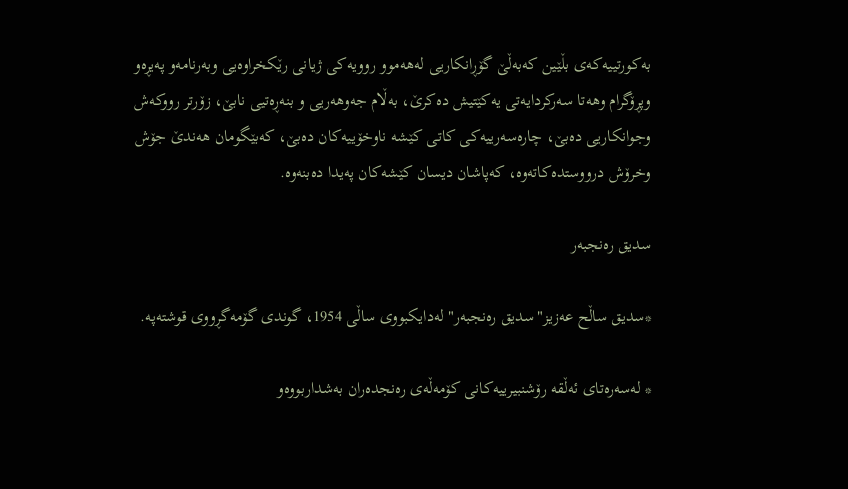به‌كورتییه‌كه‌ی بڵێین كه‌به‌ڵێ گۆڕانكاریی له‌هه‌موو روویه‌كی ژیانی رێكخراوه‌یی وبه‌رنامه‌و په‌یڕه‌و وپڕۆگرام وهه‌تا سه‌ركردایه‌تی یه‌كێتیش ده‌كرێ، به‌ڵام جه‌وهه‌ریی و بنه‌ڕه‌تیی نابێ، زۆرتر رووكه‌ش وجوانكاریی ده‌بێ، چاره‌سه‌رییه‌كی كاتی كێشه‌ ناوخۆییه‌كان ده‌بێ، كه‌بێگومان هه‌ندێ جۆش وخرۆش درووستده‌كاته‌وه‌، كه‌پاشان دیسان كێشه‌كان په‌یدا ده‌بنه‌وه‌.

سدیق ره‌نجبه‌ر

*سدیق ساڵح عه‌زیز"سدیق ره‌نجبه‌ر" له‌دایكبووی ساڵی 1954، گوندی گۆمه‌گڕووی قوشته‌په‌.

* له‌سه‌ره‌تای ئه‌ڵقه‌ رۆشنبیرییه‌كانی كۆمه‌ڵه‌ی ره‌نجده‌ران به‌شداربووه‌و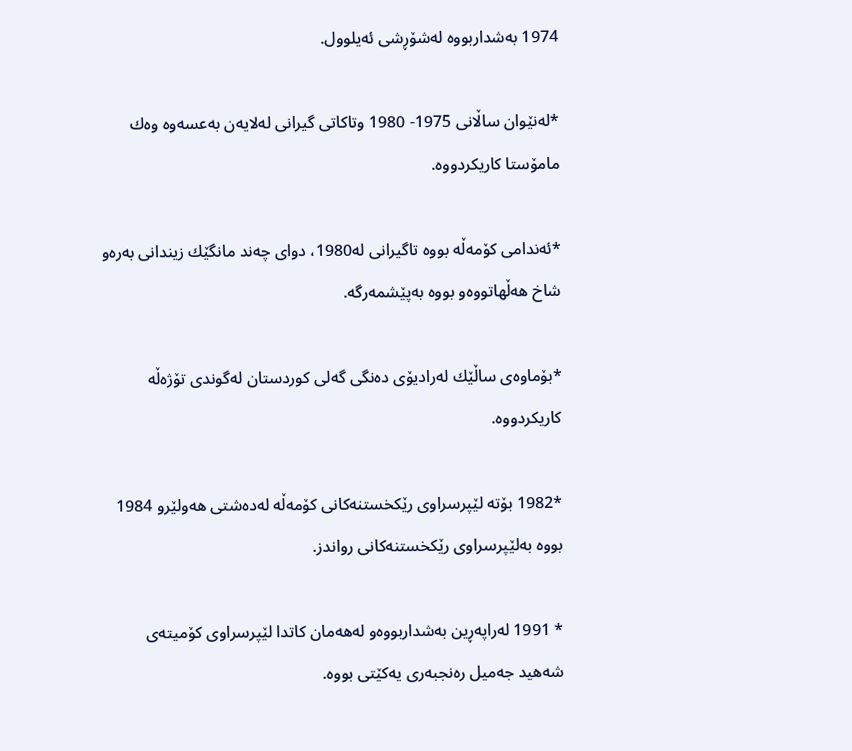1974 به‌شداربووه‌ له‌شۆڕشی ئه‌یلوول.

*له‌نێوان ساڵانی 1975- 1980 وتاكاتی گیرانی له‌لایه‌ن به‌عسه‌وه‌ وه‌ك مامۆستا كاریكردووه‌.

*ئه‌ندامی كۆمه‌ڵه‌ بووه‌ تاگیرانی له‌1980، دوای چه‌ند مانگێك زیندانی به‌ره‌و شاخ هه‌ڵهاتووه‌و بووه‌ به‌پێشمه‌رگه‌.

*بۆماوه‌ی ساڵێك له‌رادیۆی ده‌نگی گه‌لی كوردستان له‌گوندی تۆژه‌ڵه‌ كاریكردووه‌.

*1982 بۆته‌ لێپرسراوی رێكخستنه‌كانی كۆمه‌ڵه‌ له‌ده‌شتی هه‌ولێرو 1984 بووه‌ به‌لێپرسراوی رێكخستنه‌كانی رواندز.

* 1991 له‌راپه‌ڕین به‌شداربووه‌و له‌هه‌مان كاتدا لێپرسراوی كۆمیته‌ی شه‌هید جه‌میل ره‌نجبه‌ری یه‌كێتی بووه‌.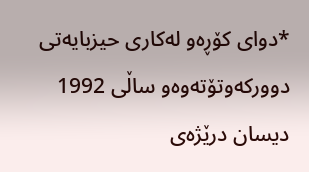*دوای كۆڕه‌و له‌كاری حیزبایه‌تی دووركه‌وتۆته‌وه‌و ساڵی 1992 دیسان درێژه‌ی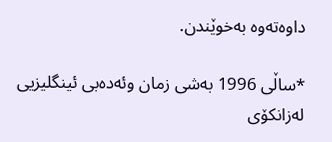داوه‌ته‌وه‌ به‌خوێندن.

*ساڵی 1996 به‌شی زمان وئه‌ده‌بی ئینگلیزیی له‌زانكۆی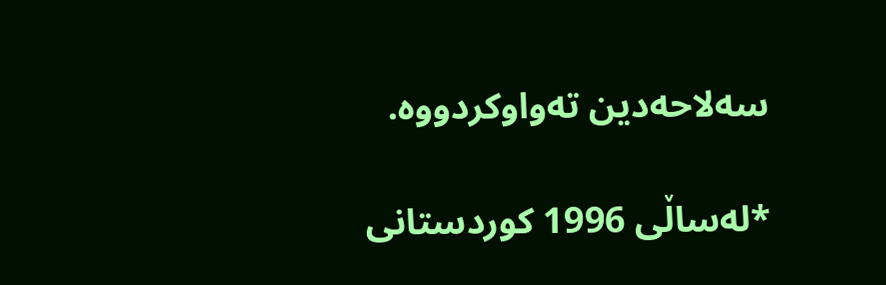سه‌لاحه‌دین ته‌واوكردووه‌.

*له‌ساڵی 1996 كوردستانی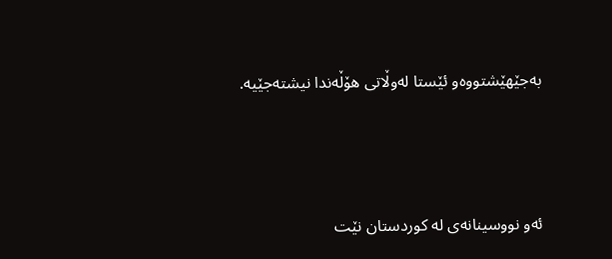به‌جێهێشتووه‌و ئێستا له‌وڵاتی هۆڵه‌ندا نیشته‌جێیه‌.





ئه‌و نووسینانه‌ی له‌ کوردستان نێت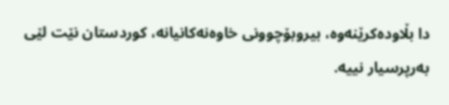دا بڵاوده‌کرێنه‌وه‌، بیروبۆچوونی خاوه‌نه‌کانیانه‌، کوردستان نێت لێی به‌رپرسیار نییه‌.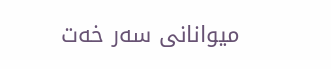میوانانی سەر خەت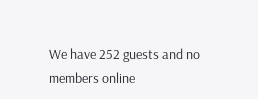We have 252 guests and no members online